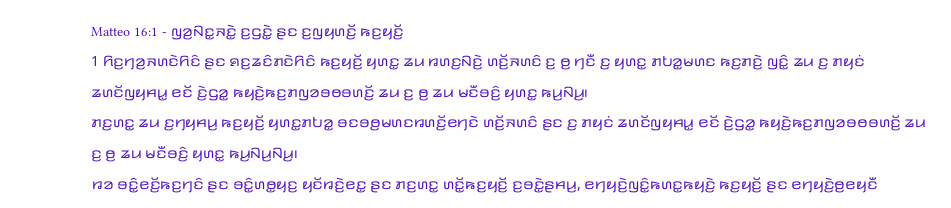Matteo 16:1 - ꤜꤤ꤬ꤡꤢ꤭ꤏꤢꤧ꤭ ꤢ꤬ꤞꤢꤧ꤭ ꤔꤢ ꤢ꤬ꤜꤟꤛꤢꤩ꤬ ꤒꤢ꤬ꤟꤢꤩ꤬
1 ꤖꤢ꤬ꤚꤤ꤬ꤏꤛꤢꤧꤖꤢꤨ ꤔꤢ ꤎꤢ꤬ꤘꤢꤨꤊꤢꤧꤖꤢꤨ ꤒꤢ꤬ꤟꤢꤩ꤬ ꤟꤛꤢ꤭ ꤘꤣ ꤙꤛꤢ꤬ꤡꤢꤧ꤬ ꤛꤢꤩ꤬ꤏꤛꤢꤨ ꤢ꤬ ꤥ꤬ ꤚꤢꤪ ꤢ꤬ ꤟꤛꤢ꤭ ꤊꤝꤤ꤭ꤗꤛꤢ ꤒꤢ꤬ꤊꤢꤧ꤬ ꤜꤢꤨ꤭ ꤘꤣ ꤢ꤬ ꤊꤟꤢꤦ ꤘꤛꤢꤩꤜꤟꤌꤣ꤭ ꤕꤢꤩ ꤢꤧ꤬ꤞꤤ꤭ ꤒꤟꤢꤧ꤬ꤒꤢ꤬ꤊꤜꤤꤋꤥꤋꤛꤢꤩ꤬ ꤘꤣ ꤢ꤬ ꤥ꤬ ꤘꤣ ꤗꤢꤪꤋꤢꤨ꤬ ꤟꤛꤢ꤭ ꤒꤣ꤬ꤡꤣ꤬꤯
ꤊꤢ꤬ꤛꤢ꤭ ꤘꤣ ꤢ꤬ꤚꤟꤌꤣ꤬ ꤒꤢ꤬ꤟꤢꤩ꤬ ꤟꤛꤢ꤭ꤊꤝꤤ꤭ ꤋꤢꤋꤥ꤬ꤗꤛꤢꤙꤛꤢꤩ꤬ꤕꤚꤢꤧ ꤛꤢꤩ꤬ꤏꤛꤢꤨ ꤔꤢ ꤢ꤬ ꤊꤟꤢꤦ ꤘꤛꤢꤩꤜꤟꤌꤣ꤭ ꤕꤢꤩ ꤢꤧ꤬ꤞꤤ꤭ ꤒꤟꤢꤧ꤬ꤒꤢ꤬ꤊꤜꤤꤋꤥꤋꤛꤢꤩ꤬ ꤘꤣ ꤢ꤬ ꤥ꤬ ꤘꤣ ꤗꤢꤪꤋꤢꤨ꤬ ꤟꤛꤢ꤭ ꤒꤣ꤬ꤡꤣ꤬ꤡꤣ꤬꤯
ꤙꤤ ꤋꤢꤨ꤭ꤕꤢꤩ꤬ꤒꤢ꤬ꤚꤢꤨ ꤔꤢ ꤋꤢꤨ꤭ꤛꤥ꤭ꤟꤢ꤬ ꤟꤢꤩꤙꤢꤧ꤬ꤕꤢ꤭ ꤔꤢ ꤊꤢ꤬ꤛꤢ꤭ ꤛꤢꤩ꤭ꤒꤢ꤬ꤟꤢꤩ꤬ ꤢ꤬ꤋꤢꤧ꤭ꤔꤌꤣ꤬, ꤕꤚꤟꤢꤧ꤬ꤜꤢꤨ꤭ꤒꤛꤢ꤭ꤒꤟꤢꤧ꤬ ꤒꤢ꤬ꤟꤢꤩ꤬ ꤔꤢ ꤕꤚꤟꤢꤧ꤬ꤥ꤬ꤕꤟꤢꤪ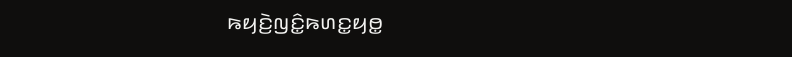ꤒꤟꤢꤧ꤬ꤜꤢꤨ꤭ꤒꤛꤢ꤭ꤟꤥ꤭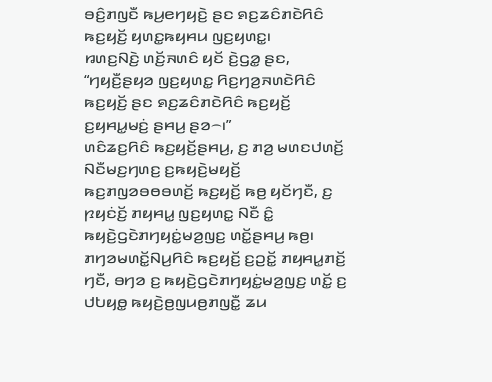ꤋꤢꤨ꤬ꤊꤜꤢꤪ ꤒꤣ꤬ꤕꤚꤟꤢꤧ꤬ ꤔꤢ ꤎꤢ꤬ꤘꤢꤨꤊꤢꤧꤖꤢꤨ ꤒꤢ꤬ꤟꤢꤩ꤬ ꤟꤛꤢ꤭ꤒꤟꤌꤣ ꤜꤢ꤬ꤟꤛꤢ꤭꤯
ꤙꤛꤢ꤬ꤡꤢꤧ꤬ ꤛꤢꤩ꤬ꤏꤛꤢꤨ ꤟꤢꤩ ꤢꤧ꤬ꤞꤤ꤭ ꤔꤢ, “ꤚꤟꤢꤪ꤬ꤔꤟꤤ ꤜꤢ꤬ꤟꤛꤢ꤭ ꤖꤢ꤬ꤚꤤ꤬ꤏꤛꤢꤧꤖꤢꤨ ꤒꤢ꤬ꤟꤢꤩ꤬ ꤔꤢ ꤎꤢ꤬ꤘꤢꤨꤊꤢꤧꤖꤢꤨ ꤒꤢ꤬ꤟꤢꤩ꤬ ꤢ꤬ꤟꤌꤣ꤭ꤗꤢꤦ꤬ ꤔꤌꤣ꤬ ꤔꤤ꤮꤯”
ꤛꤢꤨꤘꤢ꤬ꤖꤢꤨ ꤒꤢ꤬ꤟꤢꤩ꤬ꤔꤌꤣ꤬, ꤢ꤬ ꤊꤤ꤬ ꤗꤛꤢꤓꤛꤢꤩ꤬ ꤡꤢꤪꤗꤢ꤬ꤚꤛꤢ꤬ ꤢ꤬ꤒꤟꤢꤧ꤬ꤗꤟꤢꤩ꤬ ꤒꤢ꤬ꤊꤜꤤꤋꤥꤋꤛꤢꤩ꤬ ꤒꤢ꤬ꤟꤢꤩ꤬ ꤒꤥ꤬ ꤟꤢꤩꤚꤢꤪ, ꤢ꤬ ꤐꤟꤢꤦꤢꤩ꤬ ꤊꤟꤌꤣ꤭ ꤜꤢ꤬ꤟꤛꤢ꤭ ꤡꤢꤪ ꤢꤨ꤭ ꤒꤟꤢꤧ꤬ꤞꤢꤧꤊꤚꤟꤢꤦ꤭ꤗꤤ꤬ꤜꤢ꤬ ꤛꤢꤩ꤭ꤔꤌꤣ꤬ ꤒꤥ꤬꤯ ꤊꤚꤤꤗꤛꤢꤩ꤭ꤡꤣ꤬ꤖꤢꤨ ꤒꤢ꤬ꤟꤢꤩ꤬ ꤢ꤬ꤑꤢꤩ꤭ ꤊꤟꤌꤣ꤭ꤊꤢꤩ꤬ ꤚꤢꤪ, ꤋꤚꤤ ꤢ꤬ ꤒꤟꤢꤧ꤬ꤞꤢꤧꤊꤚꤟꤢꤦ꤭ꤗꤤ꤬ꤜꤢ꤬ ꤛꤢꤩ꤭ ꤢ꤬ ꤓꤝꤟꤥ꤭ ꤒꤟꤢꤧ꤬ꤥ꤬ꤜꤣꤥ꤬ꤊꤜꤢꤪ꤭ ꤘꤣ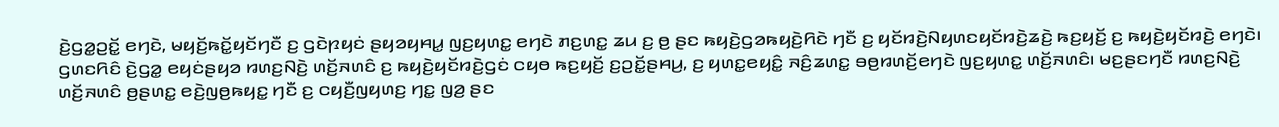ꤢꤧ꤬ꤞꤤ꤭ꤑꤢꤩ꤭ ꤕꤚꤢꤧ, ꤗꤟꤢꤩ꤬ꤒꤢꤩ꤭ꤟꤢꤩꤚꤢꤪ ꤢ꤬ ꤞꤢꤧꤐꤟꤢꤦ ꤔꤟꤤꤟꤌꤣ꤭ ꤜꤢ꤬ꤟꤛꤢ꤭ ꤕꤚꤢꤧ ꤊꤢ꤬ꤛꤢ꤭ ꤘꤣ ꤢ꤬ ꤥ꤬ ꤔꤢ ꤒꤟꤢꤧ꤬ꤞꤤꤒꤟꤢꤧ꤬ꤖꤢꤧ ꤚꤢꤪ ꤢ꤬ ꤟꤢꤩꤙꤢꤧ꤬ꤡꤟꤛꤢꤟꤢꤩꤙꤢꤧ꤬ꤘꤢꤧ꤬ ꤒꤢ꤬ꤟꤢꤩ꤬ ꤢ꤬ ꤒꤟꤢꤧ꤬ꤟꤢꤩꤙꤢꤧ꤬ ꤕꤚꤢꤧ꤯
ꤞꤛꤢꤖꤢꤨ ꤢꤧ꤬ꤞꤤ꤭ ꤕꤟꤢꤦꤔꤟꤤ ꤙꤛꤢ꤬ꤡꤢꤧ꤬ ꤛꤢꤩ꤬ꤏꤛꤢꤨ ꤢ꤬ ꤒꤟꤢꤧ꤬ꤟꤢꤩꤙꤢꤧ꤬ꤞꤢꤦ ꤍꤟꤥ ꤒꤢ꤬ꤟꤢꤩ꤬ ꤢ꤬ꤑꤢꤩ꤭ꤔꤌꤣ꤬, ꤢ꤬ ꤟꤛꤢ꤭ꤕꤟꤢꤨ꤭ ꤏꤢꤨ꤬ꤘꤛꤢ꤭ ꤋꤥ꤬ꤙꤛꤢꤩ꤬ꤕꤚꤢꤧ ꤜꤢ꤬ꤟꤛꤢ꤭ ꤛꤢꤩ꤬ꤏꤛꤢꤨ꤯ ꤗꤢ꤬ꤔꤢꤚꤢꤪ ꤙꤛꤢ꤬ꤡꤢꤧ꤬ ꤛꤢꤩ꤬ꤏꤛꤢꤨ ꤥ꤬ꤔꤛꤢ꤭ ꤕꤢꤧ꤬ꤜꤥ꤬ꤒꤟꤢ꤭ ꤚꤢꤪ ꤢ꤬ ꤍꤟꤢꤪ꤬ꤜꤟꤛꤢ꤬ ꤚꤢ꤭ ꤜꤤ꤬ ꤔꤢ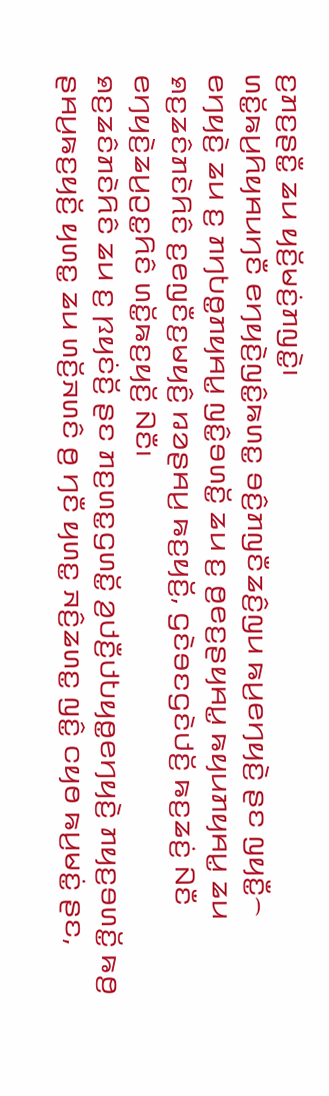ꤢ꤬ꤊꤢ꤬ꤔꤢꤪ꤭ ꤘꤣ ꤟꤢꤩ꤬ꤗꤢꤦ꤬ꤊꤜꤢꤧ꤭꤯
ꤛꤢꤩ꤭ꤒꤣ꤬ꤖꤟꤌꤣꤚꤢꤪ ꤕꤚꤟꤢꤧ꤬ꤜꤢꤨ꤭ꤒꤛꤢ꤭ ꤋꤢꤨ꤬ꤊꤜꤢꤪꤘꤢꤨ꤬ꤜꤣ ꤒꤣ꤬ꤕꤚꤟꤢꤧ꤬ ꤔꤢ ꤜꤟꤢꤪ꤭꤮ ꤕꤚꤟꤢꤧ꤬ ꤘꤣ ꤢ꤬ ꤊꤚꤝꤥ꤭ꤊꤟꤌꤣ꤭ ꤜꤢꤨ꤭ꤋꤛꤢꤩ꤭ ꤘꤣ ꤢ꤬ ꤥ꤬ꤕꤢ꤬ꤔꤟꤌꤣ꤭ ꤒꤟꤣꤊꤟꤌꤣ꤭ ꤘꤣ ꤎꤢ꤬ꤘꤢꤨꤊꤢꤧꤖꤢꤨ ꤢ꤬ꤕꤜꤢꤪꤢ꤬ꤗꤟꤢꤨ꤬ ꤙꤤꤔꤌꤣ꤬ ꤒꤢ꤬ꤟꤢꤩ꤬, ꤞꤢꤧꤋꤢꤞꤢꤧꤓꤢꤩ꤬ ꤒꤢ꤬ꤘꤢꤦ꤬ ꤡꤢꤪ ꤕꤚꤟꤢꤧ꤬ꤘꤣ꤬ꤑꤢ꤭ꤖꤢꤨ ꤛꤢꤩ꤭ꤒꤢ꤬ꤟꤢꤩ꤬ ꤡꤢꤪ꤯
ꤎꤢ꤬ꤘꤢꤨꤊꤢꤧꤖꤢꤨ ꤘꤣ ꤢ꤬ ꤐꤟꤢꤦꤢꤩ꤬ ꤔꤢ ꤊꤢ꤬ꤛꤢ꤭ꤞꤛꤢꤩ꤭ ꤤ꤬ꤓꤢꤪ꤬ꤓꤝꤟꤥ꤭ꤕꤚꤟꤢꤧ꤬ ꤊꤟꤢ꤬ꤋꤛꤢꤩ꤭ ꤒꤥ꤬ ꤔꤌꤣ꤬ꤒꤢ꤬ꤟꤢꤩ꤬ ꤟꤛꤢ꤭ ꤘꤣ ꤛꤢꤩ꤬ꤏꤛꤢꤨ ꤥ꤬ ꤚꤢꤪ ꤟꤛꤢ꤭ ꤏꤢꤨ꤬ꤘꤛꤢ꤭ ꤜꤢꤨ꤭ ꤍꤟꤥ ꤒꤣ꤬ꤗꤢꤦ꤭ ꤔꤢ,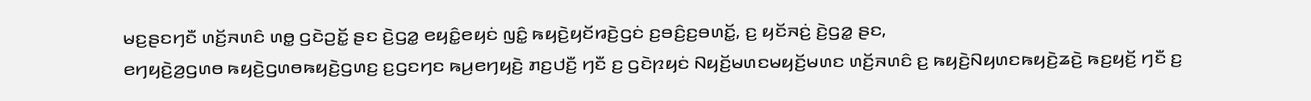ꤗꤢ꤬ꤔꤢꤚꤢꤪ ꤛꤢꤩ꤬ꤏꤛꤢꤨ ꤛꤥ꤭ ꤞꤢꤧꤑꤢꤩ꤭ ꤔꤢ ꤢꤧ꤬ꤞꤤ꤭ ꤕꤟꤢꤨ꤭ꤕꤟꤢꤦ ꤜꤢꤨ꤭ ꤒꤟꤢꤧ꤬ꤟꤢꤩꤙꤢꤧ꤬ꤞꤢꤦ ꤢ꤬ꤋꤢꤨ꤬ꤢ꤬ꤋꤛꤢꤩ꤭, ꤢ꤬ ꤟꤢꤩꤏꤢꤦ꤬ ꤢꤧ꤬ꤞꤤ꤭ ꤔꤢ,
ꤕꤚꤟꤢꤧ꤬ꤤ꤬ꤞꤛꤥ ꤒꤟꤢꤧ꤬ꤞꤛꤥꤒꤟꤢꤧ꤬ꤞꤛꤢ꤬ ꤢ꤬ꤞꤢꤚꤢ ꤒꤣ꤬ꤕꤚꤟꤢꤧ꤬ ꤊꤢ꤬ꤓꤢꤪ꤬ ꤚꤢꤪ ꤢ꤬ ꤞꤢꤧꤐꤟꤢꤦ ꤡꤟꤢꤩ꤬ꤗꤛꤢꤗꤟꤢꤩ꤬ꤗꤛꤢ ꤛꤢꤩ꤬ꤏꤛꤢꤨ ꤢ꤬ ꤒꤟꤢꤧ꤬ꤡꤟꤛꤢꤒꤟꤢꤧ꤬ꤘꤢꤧ꤬ ꤒꤢ꤬ꤟꤢꤩ꤬ ꤚꤢꤪ ꤢ꤬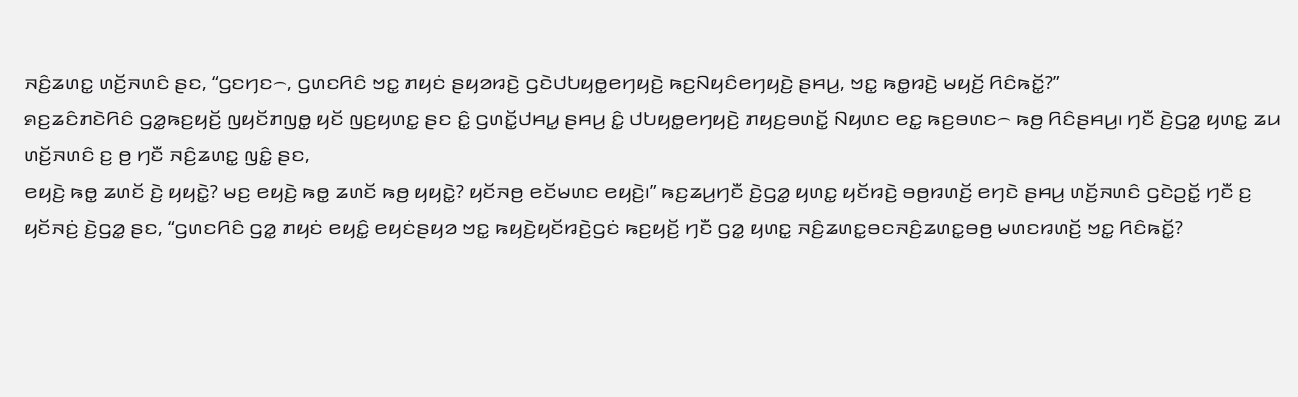ꤏꤢꤨ꤬ꤘꤛꤢ꤭ ꤛꤢꤩ꤬ꤏꤛꤢꤨ ꤔꤢ, “ꤞꤢꤚꤢ꤮, ꤞꤛꤢꤖꤢꤨ ꤠꤢ꤭ ꤊꤟꤢꤦ ꤔꤟꤤꤙꤢꤧ꤬ ꤞꤢꤧꤓꤝꤟꤥ꤭ꤕꤚꤟꤢꤧ꤬ ꤒꤢ꤬ꤡꤟꤢꤨꤕꤚꤟꤢꤧ꤬ ꤔꤌꤣ꤬, ꤠꤢ꤭ ꤒꤥ꤭ꤙꤢꤧ꤬ ꤗꤟꤢꤩ꤬ ꤖꤢꤨꤒꤢꤩ꤭?”
ꤎꤢ꤬ꤘꤢꤨꤊꤢꤧꤖꤢꤨ ꤞꤤ꤭ꤒꤢ꤬ꤟꤢꤩ꤬ ꤜꤟꤢꤩꤊꤜꤥ꤭ ꤟꤢꤩ ꤜꤢ꤬ꤟꤛꤢ꤭ ꤔꤢ ꤢꤨ꤭ ꤞꤛꤢꤩ꤭ꤓꤌꤣ꤭ ꤔꤌꤣ꤬ ꤢꤨ꤭ ꤓꤝꤟꤥ꤭ꤕꤚꤟꤢꤧ꤬ ꤊꤟꤢ꤬ꤋꤛꤢꤩ꤭ ꤡꤟꤛꤢ ꤕꤢ꤭ ꤒꤢ꤬ꤋꤛꤢ꤮ ꤒꤥ꤬ ꤖꤢꤨꤔꤌꤣ꤬꤯ ꤚꤢꤪ ꤢꤧ꤬ꤞꤤ꤭ ꤟꤛꤢ꤭ ꤘꤣ ꤛꤢꤩ꤬ꤏꤛꤢꤨ ꤢ꤬ ꤥ꤬ ꤚꤢꤪ ꤏꤢꤨ꤬ꤘꤛꤢ꤭ ꤜꤢꤨ꤭ ꤔꤢ,
ꤕꤟꤢꤧ꤬ ꤒꤥ꤭ ꤘꤛꤢꤩ ꤢꤧ꤬ ꤟꤟꤢꤧ꤭? ꤗꤢ꤬ ꤕꤟꤢꤧ꤬ ꤒꤥ꤭ ꤘꤛꤢꤩ ꤒꤥ꤬ ꤟꤟꤢꤧ꤭? ꤟꤢꤩꤏꤥ꤬ ꤕꤢꤩꤗꤛꤢ ꤕꤟꤢꤧ꤬꤯” ꤒꤢ꤬ꤘꤣ꤬ꤚꤢꤪ ꤢꤧ꤬ꤞꤤ꤭ ꤟꤛꤢ꤭ ꤟꤢꤩꤙꤢꤧ꤬ ꤋꤥ꤬ꤙꤛꤢꤩ꤬ ꤕꤚꤢꤧ ꤔꤌꤣ꤬ ꤛꤢꤩ꤬ꤏꤛꤢꤨ ꤞꤢꤧꤑꤢꤩ꤭ ꤚꤢꤪ ꤢ꤬ ꤟꤢꤩꤏꤢꤦ꤬ ꤢꤧ꤬ꤞꤤ꤭ ꤔꤢ, “ꤞꤛꤢꤖꤢꤨ ꤞꤤ꤭ ꤊꤟꤢꤦ ꤕꤟꤢꤨ꤭ ꤕꤟꤢꤦꤔꤟꤤ ꤠꤢ꤭ ꤒꤟꤢꤧ꤬ꤟꤢꤩꤙꤢꤧ꤬ꤞꤢꤦ ꤒꤢ꤬ꤟꤢꤩ꤬ ꤚꤢꤪ ꤞꤤ꤭ ꤟꤛꤢ꤭ ꤏꤢꤨ꤬ꤘꤛꤢ꤭ꤋꤢꤏꤢꤨ꤬ꤘꤛꤢ꤭ꤋꤥ꤬ ꤗꤛꤢꤙꤛꤢꤩ꤬ ꤠꤢ꤭ ꤖꤢꤨꤒꤢꤩ꤭?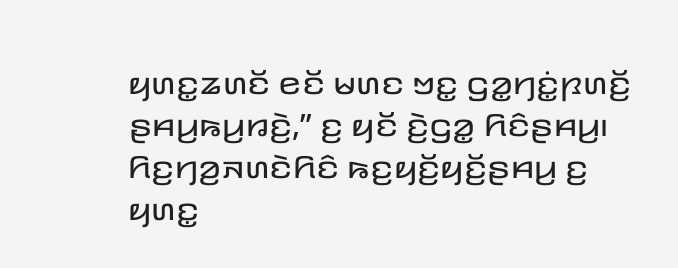ꤟꤛꤢ꤭ꤘꤛꤢꤩ ꤕꤢꤩ ꤗꤛꤢ ꤠꤢ꤭ ꤞꤤ꤭ꤚꤢꤦ꤭ꤐꤛꤢꤩ꤬ ꤔꤌꤣ꤬ꤒꤣ꤬ꤙꤢꤧ꤬,” ꤢ꤬ ꤟꤢꤩ ꤢꤧ꤬ꤞꤤ꤭ ꤖꤢꤨꤔꤌꤣ꤬꤯
ꤖꤢ꤬ꤚꤤ꤬ꤏꤛꤢꤧꤖꤢꤨ ꤒꤢ꤬ꤟꤢꤩ꤬ꤟꤢꤩ꤬ꤔꤌꤣ꤬ ꤢ꤬ ꤟꤛꤢ꤭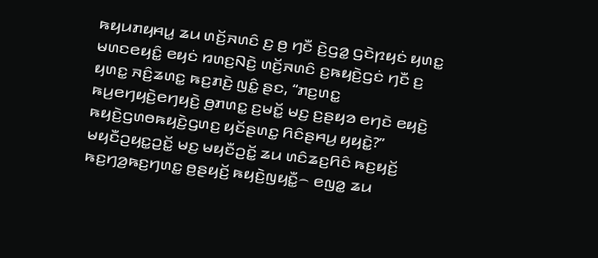ꤒꤟꤣꤊꤟꤌꤣ꤭ ꤘꤣ ꤛꤢꤩ꤬ꤏꤛꤢꤨ ꤢ꤬ ꤥ꤬ ꤚꤢꤪ ꤢꤧ꤬ꤞꤤ꤭ ꤞꤢꤧꤐꤟꤢꤦ ꤟꤛꤢ꤭ ꤗꤛꤢꤕꤟꤢꤨ꤭ ꤕꤟꤢꤦ ꤙꤛꤢ꤬ꤡꤢꤧ꤬ ꤛꤢꤩ꤬ꤏꤛꤢꤨ ꤢ꤬ꤒꤟꤢꤧ꤬ꤞꤢꤦ ꤚꤢꤪ ꤢ꤬ ꤟꤛꤢ꤭ ꤏꤢꤨ꤬ꤘꤛꤢ꤭ ꤒꤢ꤬ꤊꤢꤧ꤬ ꤜꤢꤨ꤭ ꤔꤢ, “ꤊꤢ꤬ꤛꤢ꤭ ꤒꤣ꤬ꤕꤚꤟꤢꤧ꤬ꤕꤚꤟꤢꤧ꤬ ꤥ꤬ꤊꤛꤢ꤭ ꤢ꤬ꤗꤢꤩ꤭ ꤗꤢ꤬ ꤢ꤬ꤔꤟꤤ ꤕꤚꤢꤧ ꤕꤟꤢꤧ꤬ ꤒꤟꤢꤧ꤬ꤞꤛꤥꤒꤟꤢꤧ꤬ꤞꤛꤢ꤬ ꤟꤢꤩꤔꤛꤢ꤭ ꤖꤢꤨꤔꤌꤣ꤬ ꤟꤟꤢꤧ꤭?”
ꤗꤟꤢꤪꤑꤟꤢ꤭ꤑꤢꤩ꤭ ꤗꤢ꤬ ꤗꤟꤢꤪꤑꤢꤩ꤭ ꤘꤣ ꤛꤢꤨꤘꤢ꤬ꤖꤢꤨ ꤒꤢ꤬ꤟꤢꤩ꤬ ꤒꤢ꤬ꤚꤤ꤬ꤒꤢ꤬ꤚꤛꤢ꤭ ꤥ꤬ꤔꤟꤢꤩ꤬ ꤒꤟꤢꤧ꤬ꤜꤟꤢꤪ꤭꤮ ꤕꤜꤤ꤭ ꤘꤣ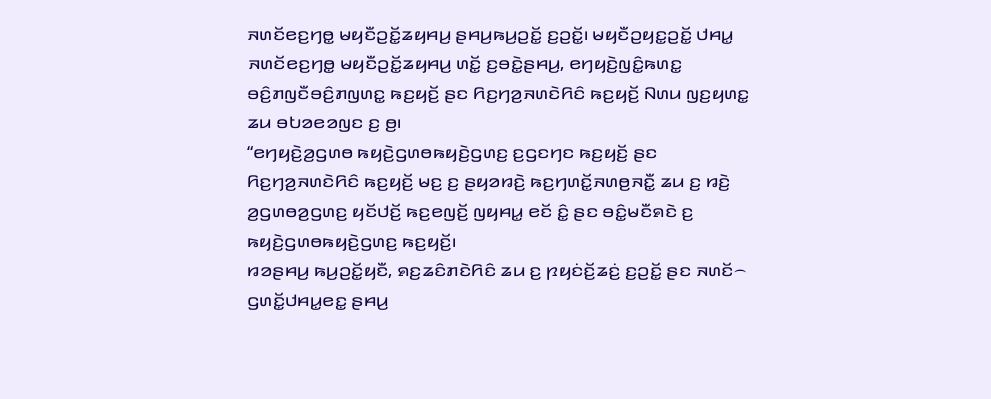ꤏꤛꤢꤩꤕꤢ꤬ꤚꤥ꤭ ꤗꤟꤢꤪꤑꤢꤩ꤭ꤘꤟꤌꤣ꤬ ꤔꤌꤣ꤬ꤒꤣ꤬ꤑꤢꤩ꤭ ꤢ꤬ꤑꤢꤩ꤭꤯ ꤗꤟꤢꤪꤑꤟꤢ꤭ꤑꤢꤩ꤭ ꤓꤌꤣ꤭ ꤏꤛꤢꤩꤕꤢ꤬ꤚꤥ꤭ ꤗꤟꤢꤪꤑꤢꤩ꤭ꤘꤟꤌꤣ꤬ ꤛꤢꤩ꤭ ꤢ꤬ꤋꤢꤧ꤭ꤔꤌꤣ꤬, ꤕꤚꤟꤢꤧ꤬ꤜꤢꤨ꤭ꤒꤛꤢ꤭ ꤋꤢꤨ꤬ꤊꤜꤢꤪꤋꤢꤨ꤬ꤊꤜꤛꤢ꤭ ꤒꤢ꤬ꤟꤢꤩ꤬ ꤔꤢ ꤖꤢ꤬ꤚꤤ꤬ꤏꤛꤢꤧꤖꤢꤨ ꤒꤢ꤬ꤟꤢꤩ꤬ ꤡꤛꤣ ꤜꤢ꤬ꤟꤛꤢ꤭ ꤘꤣ ꤋꤝꤤꤕꤤꤜꤢ ꤢ꤬ ꤥ꤬꤯
“ꤕꤚꤟꤢꤧ꤬ꤤ꤬ꤞꤛꤥ ꤒꤟꤢꤧ꤬ꤞꤛꤥꤒꤟꤢꤧ꤬ꤞꤛꤢ꤬ ꤢ꤬ꤞꤢꤚꤢ ꤒꤢ꤬ꤟꤢꤩ꤬ ꤔꤢ ꤖꤢ꤬ꤚꤤ꤬ꤏꤛꤢꤧꤖꤢꤨ ꤒꤢ꤬ꤟꤢꤩ꤬ ꤗꤢ꤬ ꤢ꤬ ꤔꤟꤤꤙꤢꤧ꤬ ꤒꤢ꤬ꤚꤛꤢꤩ꤭ꤏꤛꤥ꤬ꤏꤢꤪ꤭ ꤘꤣ ꤢ꤬ ꤙꤢꤧ꤬ ꤤ꤬ꤞꤛꤥꤤ꤬ꤞꤛꤢ꤬ ꤟꤢꤩꤓꤢꤩ꤬ ꤒꤢ꤬ꤕꤜꤢꤩ꤬ ꤜꤟꤌꤣ꤭ ꤕꤢꤩ ꤢꤨ꤭ ꤔꤢ ꤋꤢꤨ꤭ꤗꤢꤪꤎꤢꤧ ꤢ꤬ ꤒꤟꤢꤧ꤬ꤞꤛꤥꤒꤟꤢꤧ꤬ꤞꤛꤢ꤬ ꤒꤢ꤬ꤟꤢꤩ꤬꤯
ꤙꤤꤔꤌꤣ꤬ ꤒꤣ꤬ꤑꤢꤩ꤭ꤟꤢꤪ, ꤎꤢ꤬ꤘꤢꤨꤊꤢꤧꤖꤢꤨ ꤘꤣ ꤢ꤬ ꤐꤟꤢꤦꤢꤩ꤬ꤘꤢꤦ꤬ ꤢ꤬ꤑꤢꤩ꤭ ꤔꤢ ꤏꤛꤢꤩ꤮ ꤞꤛꤢꤩ꤭ꤓꤌꤣ꤭ꤕꤢ꤭ ꤔꤌꤣ꤬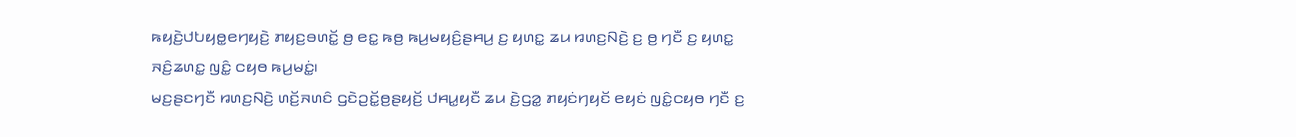ꤒꤟꤢꤧ꤬ꤓꤝꤟꤥ꤭ꤕꤚꤟꤢꤧ꤬ ꤊꤟꤢ꤬ꤋꤛꤢꤩ꤭ ꤥ꤬ ꤕꤢ꤭ ꤒꤥ꤬ ꤒꤣ꤬ꤗꤟꤢꤨ꤬ꤔꤌꤣ꤬ ꤢ꤬ ꤟꤛꤢ꤭ ꤘꤣ ꤙꤛꤢ꤬ꤡꤢꤧ꤬ ꤢ꤬ ꤥ꤬ ꤚꤢꤪ ꤢ꤬ ꤟꤛꤢ꤭ ꤏꤢꤨ꤬ꤘꤛꤢ꤭ ꤜꤢꤨ꤭ ꤍꤟꤥ ꤒꤣ꤬ꤗꤢꤦ꤭꤯
ꤗꤢ꤬ꤔꤢꤚꤢꤪ ꤙꤛꤢ꤬ꤡꤢꤧ꤬ ꤛꤢꤩ꤬ꤏꤛꤢꤨ ꤞꤢꤧꤑꤢꤩ꤭ꤥ꤬ꤔꤟꤢꤩ꤬ ꤓꤌꤣ꤭ꤟꤢꤪ ꤘꤣ ꤢꤧ꤬ꤞꤤ꤭ ꤊꤟꤢꤦꤚꤟꤢꤩ ꤕꤟꤢꤦ ꤜꤢꤨ꤭ꤍꤟꤥ ꤚꤢꤪ ꤢ꤬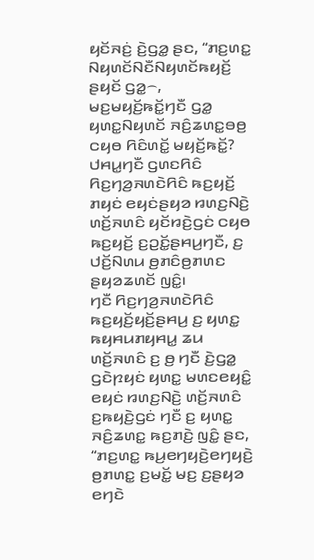ꤟꤢꤩꤏꤢꤦ꤬ ꤢꤧ꤬ꤞꤤ꤭ ꤔꤢ, “ꤊꤢ꤬ꤛꤢ꤭ ꤡꤟꤛꤢꤩꤡꤢꤪꤡꤟꤛꤢꤩꤒꤟꤢꤩ꤬ ꤔꤟꤢꤩ ꤞꤤ꤭꤮, ꤗꤢ꤬ꤗꤟꤢꤩ꤬ꤒꤢꤩ꤭ꤚꤢꤪ ꤞꤤ꤭ ꤟꤛꤢ꤭ꤡꤟꤛꤢꤩ ꤏꤢꤨ꤬ꤘꤛꤢ꤭ꤋꤥ꤬ ꤍꤟꤥ ꤖꤢꤨꤛꤢꤩ꤭ ꤗꤟꤢꤩ꤬ꤒꤢꤩ꤭?
ꤓꤌꤣ꤭ꤚꤢꤪ ꤞꤛꤢꤖꤢꤨ ꤖꤢ꤬ꤚꤤ꤬ꤏꤛꤢꤧꤖꤢꤨ ꤒꤢ꤬ꤟꤢꤩ꤬ ꤊꤟꤢꤦ ꤕꤟꤢꤦꤔꤟꤤ ꤙꤛꤢ꤬ꤡꤢꤧ꤬ ꤛꤢꤩ꤬ꤏꤛꤢꤨ ꤟꤢꤩꤙꤢꤧ꤬ꤞꤢꤦ ꤍꤟꤥ ꤒꤢ꤬ꤟꤢꤩ꤬ ꤢ꤬ꤑꤢꤩ꤭ꤔꤌꤣ꤬ꤚꤢꤪ, ꤢ꤬ ꤓꤢꤩ꤬ꤡꤛꤣ ꤥ꤬ꤊꤢꤨꤥ꤬ꤊꤛꤢ ꤔꤟꤤꤘꤛꤢꤩ ꤜꤢꤨ꤭꤯
ꤚꤢꤪ ꤖꤢ꤬ꤚꤤ꤬ꤏꤛꤢꤧꤖꤢꤨ ꤒꤢ꤬ꤟꤢꤩ꤬ꤟꤢꤩ꤬ꤔꤌꤣ꤬ ꤢ꤬ ꤟꤛꤢ꤭ ꤒꤟꤌꤣꤊꤟꤌꤣ꤭ ꤘꤣ ꤛꤢꤩ꤬ꤏꤛꤢꤨ ꤢ꤬ ꤥ꤬ ꤚꤢꤪ ꤢꤧ꤬ꤞꤤ꤭ ꤞꤢꤧꤐꤟꤢꤦ ꤟꤛꤢ꤭ ꤗꤛꤢꤕꤟꤢꤨ꤭ ꤕꤟꤢꤦ ꤙꤛꤢ꤬ꤡꤢꤧ꤬ ꤛꤢꤩ꤬ꤏꤛꤢꤨ ꤢ꤬ꤒꤟꤢꤧ꤬ꤞꤢꤦ ꤚꤢꤪ ꤢ꤬ ꤟꤛꤢ꤭ ꤏꤢꤨ꤬ꤘꤛꤢ꤭ ꤒꤢ꤬ꤊꤢꤧ꤬ ꤜꤢꤨ꤭ ꤔꤢ, “ꤊꤢ꤬ꤛꤢ꤭ ꤒꤣ꤬ꤕꤚꤟꤢꤧ꤬ꤕꤚꤟꤢꤧ꤬ ꤥ꤬ꤊꤛꤢ꤭ ꤢ꤬ꤗꤢꤩ꤭ ꤗꤢ꤬ ꤢ꤬ꤔꤟꤤ ꤕꤚꤢꤧ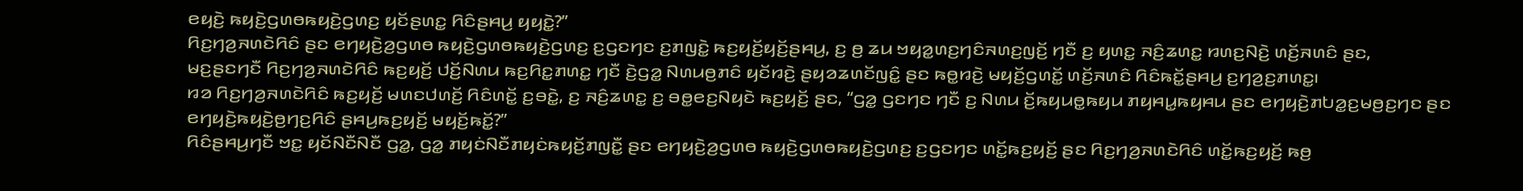ꤕꤟꤢꤧ꤬ ꤒꤟꤢꤧ꤬ꤞꤛꤥꤒꤟꤢꤧ꤬ꤞꤛꤢ꤬ ꤟꤢꤩꤔꤛꤢ꤭ ꤖꤢꤨꤔꤌꤣ꤬ ꤟꤟꤢꤧ꤭?”
ꤖꤢ꤬ꤚꤤ꤬ꤏꤛꤢꤧꤖꤢꤨ ꤔꤢ ꤕꤚꤟꤢꤧ꤬ꤤ꤬ꤞꤛꤥ ꤒꤟꤢꤧ꤬ꤞꤛꤥꤒꤟꤢꤧ꤬ꤞꤛꤢ꤬ ꤢ꤬ꤞꤢꤚꤢ ꤢ꤬ꤊꤜꤢꤧ꤭ ꤒꤢ꤬ꤟꤢꤩ꤬ꤟꤢꤩ꤬ꤔꤌꤣ꤬, ꤢ꤬ ꤥ꤬ ꤘꤣ ꤠꤟꤤ꤭ꤛꤢ꤬ꤚꤢꤨꤏꤛꤢ꤬ꤜꤢꤩ꤬ ꤚꤢꤪ ꤢ꤬ ꤟꤛꤢ꤭ ꤏꤢꤨ꤬ꤘꤛꤢ꤭ ꤙꤛꤢ꤬ꤡꤢꤧ꤬ ꤛꤢꤩ꤬ꤏꤛꤢꤨ ꤔꤢ,
ꤗꤢ꤬ꤔꤢꤚꤢꤪ ꤖꤢ꤬ꤚꤤ꤬ꤏꤛꤢꤧꤖꤢꤨ ꤒꤢ꤬ꤟꤢꤩ꤬ ꤓꤢꤩ꤬ꤡꤛꤣ ꤒꤢ꤬ꤖꤢ꤭ꤊꤛꤢ꤭ ꤚꤢꤪ ꤢꤧ꤬ꤞꤤ꤭ ꤡꤛꤣꤥ꤬ꤊꤢꤨ ꤟꤢꤩꤙꤢꤧ꤬ ꤔꤟꤤꤘꤛꤢꤩꤜꤢꤨ꤭ ꤔꤢ ꤒꤥ꤭ꤙꤢꤧ꤬ ꤗꤟꤢꤩ꤬ꤞꤛꤢꤩ꤭ ꤛꤢꤩ꤬ꤏꤛꤢꤨ ꤖꤢꤨꤒꤢꤩ꤭ꤔꤌꤣ꤬ ꤢ꤬ꤚꤤ꤬ꤢ꤬ꤊꤛꤢ꤭꤯
ꤙꤤ ꤖꤢ꤬ꤚꤤ꤬ꤏꤛꤢꤧꤖꤢꤨ ꤒꤢ꤬ꤟꤢꤩ꤬ ꤗꤛꤢꤓꤛꤢꤩ꤬ ꤖꤢꤨꤛꤢꤩ꤭ ꤢ꤬ꤋꤢꤧ꤭, ꤢ꤬ ꤏꤢꤨ꤬ꤘꤛꤢ꤭ ꤢ꤬ ꤋꤥ꤭ꤕꤢ꤬ꤡꤟꤢꤧ ꤒꤢ꤬ꤟꤢꤩ꤬ ꤔꤢ, “ꤞꤤ꤭ ꤞꤢꤚꤢ ꤚꤢꤪ ꤢ꤬ ꤡꤛꤣ ꤢꤩ꤬ꤒꤟꤣꤥ꤭ꤒꤟꤣ ꤊꤟꤌꤣ꤭ꤒꤟꤌꤣ ꤔꤢ ꤕꤚꤟꤢꤧ꤬ꤊꤝꤤ꤭ꤢ꤬ꤗꤥ꤬ꤢ꤬ꤚꤢ ꤔꤢ ꤕꤚꤟꤢꤧ꤬ꤒꤟꤢꤧ꤬ꤥ꤬ꤚꤢ꤬ꤖꤢꤨ ꤔꤌꤣ꤬ꤒꤢ꤬ꤟꤢꤩ꤬ ꤗꤟꤢꤩ꤬ꤒꤢꤩ꤭?”
ꤖꤢꤨꤔꤌꤣ꤬ꤚꤢꤪ ꤠꤢ꤭ ꤟꤢꤩꤡꤢꤪꤡꤢꤪ ꤞꤤ꤭, ꤞꤤ꤭ ꤊꤟꤢꤦꤡꤢꤪꤊꤟꤢꤦꤒꤟꤢꤩ꤬ꤊꤜꤢꤪ꤭ ꤔꤢ ꤕꤚꤟꤢꤧ꤬ꤤ꤬ꤞꤛꤥ ꤒꤟꤢꤧ꤬ꤞꤛꤥꤒꤟꤢꤧ꤬ꤞꤛꤢ꤬ ꤢ꤬ꤞꤢꤚꤢ ꤛꤢꤩ꤭ꤒꤢ꤬ꤟꤢꤩ꤬ ꤔꤢ ꤖꤢ꤬ꤚꤤ꤬ꤏꤛꤢꤧꤖꤢꤨ ꤛꤢꤩ꤭ꤒꤢ꤬ꤟꤢꤩ꤬ ꤒꤥ꤬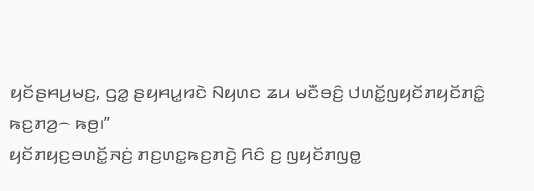ꤟꤢꤩꤔꤌꤣ꤬ꤗꤢ꤬, ꤞꤤ꤭ ꤔꤟꤌꤣ꤭ꤙꤢꤧ ꤡꤟꤛꤢ ꤘꤣ ꤗꤢꤪꤋꤢꤨ꤬ ꤓꤛꤢꤩ꤭ꤜꤟꤢꤩꤊꤟꤢꤩꤊꤢꤨ꤭ ꤒꤢ꤬ꤊꤤ꤬꤮ ꤒꤥ꤬꤯”
ꤟꤢꤩꤊꤟꤢ꤬ꤋꤛꤢꤩ꤭ꤏꤢꤦ꤬ ꤊꤢ꤬ꤛꤢ꤭ꤒꤢ꤬ꤊꤢꤧ꤬ ꤖꤢꤨ ꤢ꤬ ꤜꤟꤢꤩꤊꤜꤥ꤭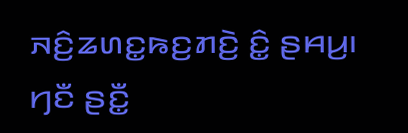ꤏꤢꤨ꤬ꤘꤛꤢ꤭ꤒꤢ꤬ꤊꤢꤧ꤬ ꤢꤨ꤭ ꤔꤌꤣ꤬꤯ ꤚꤢꤪ ꤔꤢꤪ꤭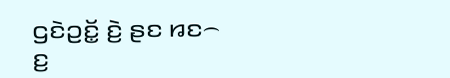ꤞꤢꤧꤑꤢꤩ꤭ ꤢꤧ꤬ ꤔꤢ ꤙꤢ꤮ ꤢ꤬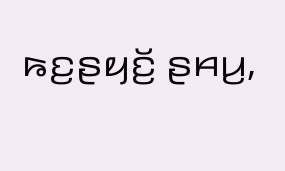ꤒꤢ꤬ꤔꤟꤢꤩ꤬ ꤔꤌꤣ꤬,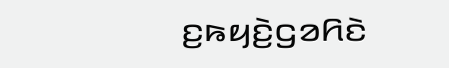ꤢ꤬ꤒꤟꤢꤧ꤬ꤞꤤꤖꤢꤧ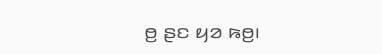ꤥ꤬ ꤔꤢ ꤟꤤ ꤒꤥ꤬꤯